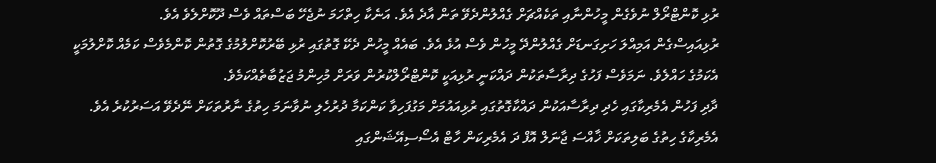ރުޅި ކޮންޓްރޯލް ނުވެގެން މީހުންނާއި ތަކެއްޗަށް ގެއްލުންދެވޭ ތަން އާދެ އެވެ. އަނެކާ ހިތްހަމަ ނުޖެހޭ ބަސްތައް ވެސް ދޫކޮށްލެވެ އެވެ.
ރުޅިއައިސްގެން އަމިއްލަ ހަށިގަނޑަށް ގެއްލުންދޭ މީހުން ވެސް އުޅެ އެވެ. ބައެއް މީހުން ދެކޭ ގޮތުގައި ރުޅި ބޭރުކޮށްލުމުގެ ގޮތުން ކޮންމެވެސް ކަމެއް ކޮށްލުމަކީ އެކަމުގެ ހައްލެވެ. ނަމަވެސް ފަހުގެ ދިރާސާތަކުން ދައްކަނީ ރުޅިއަކީ ކޮންޓްރޯލްކުރުން ވަރަށް މުހިންމު ޖަޒުބާތެއްކަމެވެ.
ދާދި ފަހުން އެމެރިކާގައި ހެދި ދިރާސާއަކުން ދައްކާގޮތުގައި ރުޅިއައުމަށް މަގުފަހިވާ ކަންކަމާ ދުރުހެލި ނުވާނަމަ ހިތުގެ ނާރުތަކަށް ނޭދެވޭ އަސަރުކުރެ އެވެ.
އެމެރިކާގެ ހިތުގެ ބަލިތަކަށް ޚާއްސަ ޖާނަލް އޮފް ދަ އެމެރިކަން ހާޓް އެސޯސިއޭޝަންގައި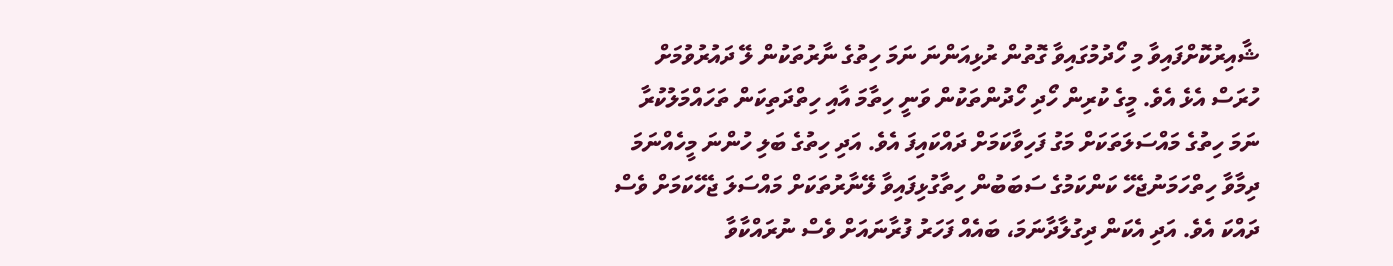ޝާއިރުކޮށްފައިވާ މި ހޯދުމުގައިވާ ގޮތުން ރުޅިއަންނަ ނަމަ ހިތުގެ ނާރުތަކުން ލޭ ދައުރުވުމަށް ހުރަސް އެޅެ އެވެ. މީގެ ކުރިން ހޯދި ހޯދުންތަކުން ވަނީ ހިތާމަ އާއި ހިތްދަތިކަން ތަހައްމަލުކުރާ ނަމަ ހިތުގެ މައްސަލަތަކަށް މަގު ފަހިވާކަމަށް ދައްކައިފަ އެވެ. އަދި ހިތުގެ ބަލި ހުންނަ މީހެއްނަމަ ދިމާވާ ހިތްހަމަނުޖެހޭ ކަންކަމުގެ ސަބަބުން ހިތާގުޅިފައިވާ ލޭނާރުތަކަށް މައްސަލަ ޖެހޭކަމަށް ވެސް ދައްކަ އެވެ. އަދި އެކަން ދިގުލާދާނަމަ، ބައެއް ފަހަރު ފުރާނައަށް ވެސް ނުރައްކާވާ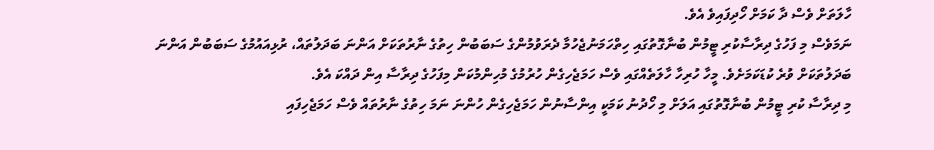ހާލަތަށް ވެސް ދާ ކަމަށް ހޯދިފައިވެ އެވެ.
ނަމަވެސް މި ފަހުގެ ދިރާސާކުރި ޓީމުން ބުނާގޮތުގައި ހިތްހަމަނުޖެހުމާ ދެރަވުމުންގެ ސަބަބުން ހިތުގެ ނާރުތަކަށް އަންނަ ބަދަލުތައް، ރުޅިއައުމުގެ ސަބަބުން އަންނަ ބަދަލުތަކަށް ވުރެ ކުޑަކަމަށެވެ. މީހާ ހުރިހާ ހާލަތެއްގައި ވެސް ހަމަޖެހިގެން ހުރުމުގެ މުހިންމުކަން މިފަހުގެ ދިރާސާ އިން ދައްކަ އެވެ.
މި ދިރާސާ ކުރި ޓީމުން ބުނާގޮތުގައި އަލަށް މި ހޯދުނު ކަމަކީ އިންސާނުން ހަމަޖެހިގެން ހުންނަ ނަމަ ހިތުގެ ނާރުތައް ވެސް ހަމަޖެހިފައި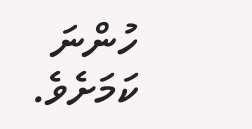ހުންނަ ކަމަށެވެ.